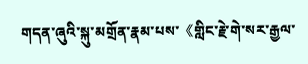གདན་ཞུའི་སྐུ་མགྲོན་རྣམ་པས་《གླིང་རྗེ་གེ་སར་རྒྱལ་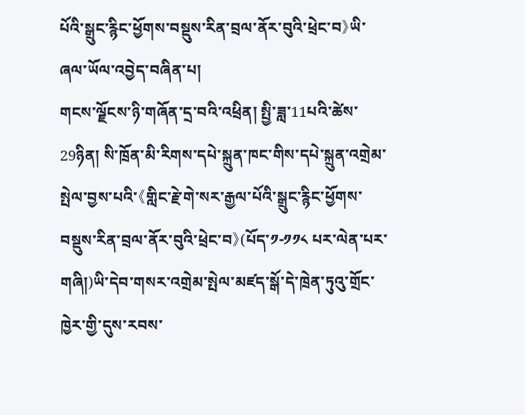པོའི་སྒྲུང་རྙིང་ཕྱོགས་བསྡུས་རིན་བྲལ་ནོར་བུའི་ཕྲེང་བ》ཡི་ཞལ་ཡོལ་འབྱེད་བཞིན་པ།
གངས་ལྗོངས་ཉི་གཞོན་དྲ་བའི་འཕྲིན། སྤྱི་ཟླ་11པའི་ཚེས་29ཉིན། སི་ཁྲོན་མི་རིགས་དཔེ་སྐྲུན་ཁང་གིས་དཔེ་སྐྲུན་འགྲེམ་སྤེལ་བྱས་པའི་《གླིང་རྗེ་གེ་སར་རྒྱལ་པོའི་སྒྲུང་རྙིང་ཕྱོགས་བསྡུས་རིན་བྲལ་ནོར་བུའི་ཕྲེང་བ》(པོད་༡-༡༡༨ པར་ལེན་པར་གཞི།)ཡི་དེབ་གསར་འགྲེམ་སྤེལ་མཛད་སྒོ་དེ་ཁྲེན་ཏུའུ་གྲོང་ཁྱེར་གྱི་དུས་རབས་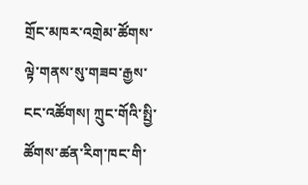གྲོང་མཁར་འགྲེམ་ཚོགས་ལྟེ་གནས་སུ་གཟབ་རྒྱས་ངང་འཚོགས། ཀྲུང་གོའི་སྤྱི་ཚོགས་ཚན་རིག་ཁང་གི་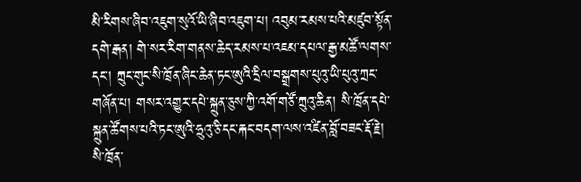མི་རིགས་ཞིབ་འཇུག་སུའོ་ཡི་ཞིབ་འཇུག་པ། འབུམ་རམས་པའི་མཛུབ་སྟོན་དགེ་རྒན། གེ་སར་རིག་གནས་ཆེད་རམས་པ་འཇམ་དཔལ་རྒྱ་མཚོ་ལགས་དང་། ཀྲུང་གུང་སི་ཁྲོན་ཞིང་ཆེན་ཏང་ཨུའི་དྲིལ་བསྒྲགས་པུའུ་ཡི་པུའུ་ཀྲང་གཞོན་པ། གསར་འགྱུར་དཔེ་སྐྲུན་ཅུས་ཀྱི་འགོ་གཙོ་ཀྲུའུ་ཆིན། སི་ཁྲོན་དཔེ་སྐྲུན་ཚོགས་པའི་ཏང་ཨུའི་ཧྲུའུ་ཅི་དང་རྐང་བདག་ལས་འཛིན་བློ་བཟང་རྡོ་རྗེ། སི་ཁྲོན་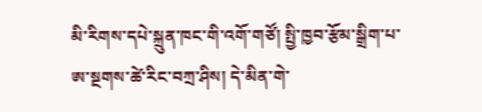མི་རིགས་དཔེ་སྐྲུན་ཁང་གི་འགོ་གཙོ། སྤྱི་ཁྱབ་རྩོམ་སྒྲིག་པ་ཨ་སྔགས་ཚེ་རིང་བཀྲ་ཤིས། དེ་མིན་གེ་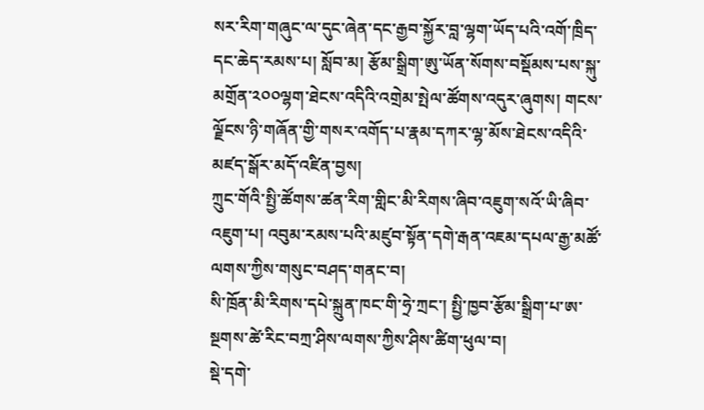སར་རིག་གཞུང་ལ་དུང་ཞེན་དང་རྒྱབ་སྐྱོར་བླ་ལྷག་ཡོད་པའི་འགོ་ཁྲིད་དང་ཆེད་རམས་པ། སློབ་མ། རྩོམ་སྒྲིག་ཨུ་ཡོན་སོགས་བསྡོམས་པས་སྐུ་མགྲོན་༢༠༠ལྷག་ཐེངས་འདིའི་འགྲེམ་སྤེལ་ཚོགས་འདུར་ཞུགས། གངས་ལྗོངས་ཉི་གཞོན་གྱི་གསར་འགོད་པ་རྣམ་དཀར་ལྷ་མོས་ཐེངས་འདིའི་མཛད་སྒོར་མདོ་འཛིན་བྱས།
ཀྲུང་གོའི་སྤྱི་ཚོགས་ཚན་རིག་གླིང་མི་རིགས་ཞིབ་འཇུག་སའོ་ཡི་ཞིབ་འཇུག་པ། འབུམ་རམས་པའི་མཛུབ་སྟོན་དགེ་རྒན་འཇམ་དཔལ་རྒྱ་མཚོ་ལགས་ཀྱིས་གསུང་བཤད་གནང་བ།
སི་ཁྲོན་མི་རིགས་དཔེ་སྐྲུན་ཁང་གི་ཧྲེ་ཀྲང་། སྤྱི་ཁྱབ་རྩོམ་སྒྲིག་པ་ཨ་སྔགས་ཚེ་རིང་བཀྲ་ཤིས་ལགས་ཀྱིས་ཤིས་ཚིག་ཕུལ་བ།
སྡེ་དགེ་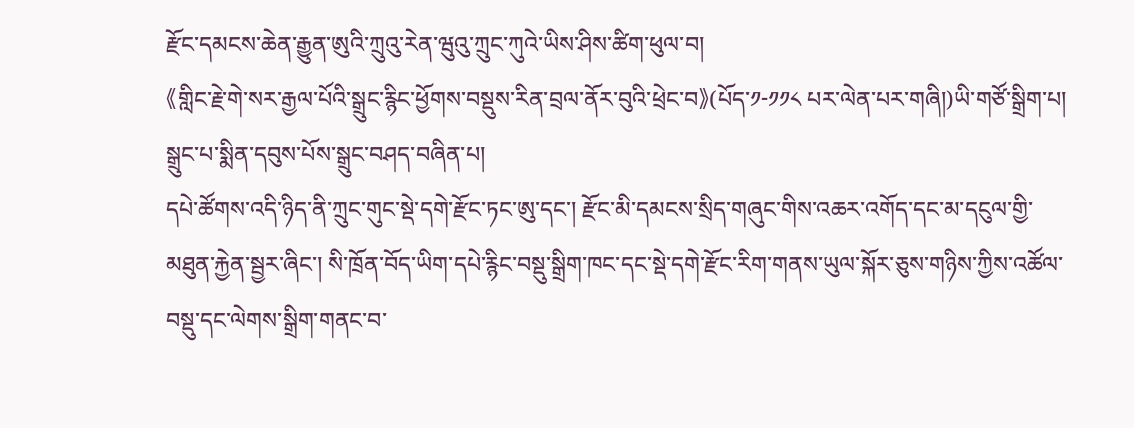རྫོང་དམངས་ཆེན་རྒྱུན་ཨུའི་ཀྲུའུ་རེན་ཝུའུ་ཀྲུང་ཀུའེ་ཡིས་ཤིས་ཚིག་ཕུལ་བ།
《གླིང་རྗེ་གེ་སར་རྒྱལ་པོའི་སྒྲུང་རྙིང་ཕྱོགས་བསྡུས་རིན་བྲལ་ནོར་བུའི་ཕྲེང་བ》(པོད་༡-༡༡༨ པར་ལེན་པར་གཞི།)ཡི་གཙོ་སྒྲིག་པ། སྒྲུང་པ་སྨིན་དབུས་པོས་སྒྲུང་བཤད་བཞིན་པ།
དཔེ་ཚོགས་འདི་ཉིད་ནི་ཀྲུང་གུང་སྡེ་དགེ་རྫོང་ཏང་ཨུ་དང་། རྫོང་མི་དམངས་སྲིད་གཞུང་གིས་འཆར་འགོད་དང་མ་དངུལ་གྱི་མཐུན་རྐྱེན་སྦྱར་ཞིང་། སི་ཁྲོན་བོད་ཡིག་དཔེ་རྙིང་བསྡུ་སྒྲིག་ཁང་དང་སྡེ་དགེ་རྫོང་རིག་གནས་ཡུལ་སྐོར་ཅུས་གཉིས་ཀྱིས་འཚོལ་བསྡུ་དང་ལེགས་སྒྲིག་གནང་བ་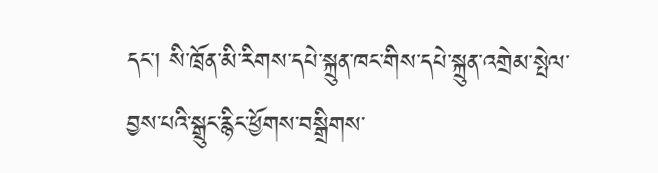དང་། སི་ཁྲོན་མི་རིགས་དཔེ་སྐྲུན་ཁང་གིས་དཔེ་སྐྲུན་འགྲེམ་སྤེལ་བྱས་པའི་སྒྲུང་རྙིང་ཕྱོགས་བསྒྲིགས་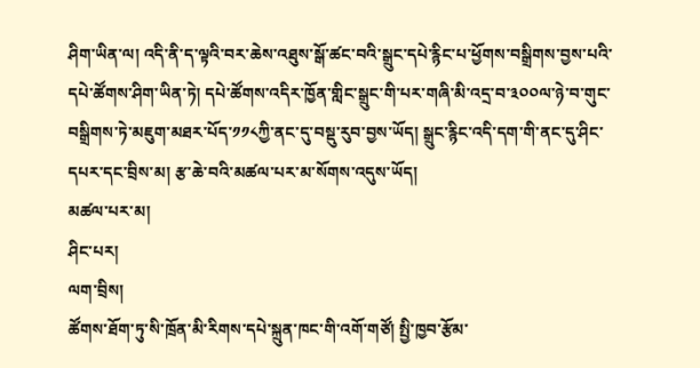ཤིག་ཡིན་ལ། འདི་ནི་ད་ལྟའི་བར་ཆེས་འཐུས་སྒོ་ཚང་བའི་སྒྲུང་དཔེ་རྙིང་པ་ཕྱོགས་བསྒྲིགས་བྱས་པའི་དཔེ་ཚོགས་ཤིག་ཡིན་ཏེ། དཔེ་ཚོགས་འདིར་ཁྱོན་གླིང་སྒྲུང་གི་པར་གཞི་མི་འདྲ་བ་༣༠༠ལ་ཉེ་བ་གུང་བསྒྲིགས་ཏེ་མཇུག་མཐར་པོད་༡༡༨ཀྱི་ནང་དུ་བསྡུ་རུབ་བྱས་ཡོད། སྒྲུང་རྙིང་འདི་དག་གི་ནང་དུ་ཤིང་དཔར་དང་བྲིས་མ། རྩ་ཆེ་བའི་མཚལ་པར་མ་སོགས་འདུས་ཡོད།
མཚལ་པར་མ།
ཤིང་པར།
ལག་བྲིས།
ཚོགས་ཐོག་ཏུ་སི་ཁྲོན་མི་རིགས་དཔེ་སྐྲུན་ཁང་གི་འགོ་གཙོ། སྤྱི་ཁྱབ་རྩོམ་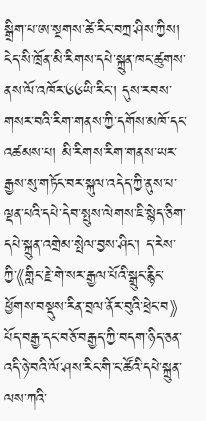སྒྲིག་པ་ཨ་སྔགས་ཚེ་རིང་བཀྲ་ཤིས་ཀྱིས། ངེད་སི་ཁྲོན་མི་རིགས་དཔེ་སྐྲུན་ཁང་ཚུགས་ནས་ལོ་འཁོར་༦༦ཡི་རིང་། དུས་རབས་གསར་བའི་རིག་གནས་ཀྱི་དགོས་མཁོ་དང་འཚམས་པ། མི་རིགས་རིག་གནས་ཡར་རྒྱས་སུ་གཏོང་བར་སྐུལ་འདེད་ཀྱི་ནུས་པ་ལྡན་པའི་དཔེ་དེབ་སྤུས་ལེགས་ཇི་སྙེད་ཅིག་དཔེ་སྐྲུན་འགྲེམ་སྤེལ་བྱས་ཤིང་། ད་རེས་ཀྱི་《གླིང་རྗེ་གེ་སར་རྒྱལ་པོའི་སྒྲུང་རྙིང་ཕྱོགས་བསྡུས་རིན་བྲལ་ནོར་བུའི་ཕྲེང་བ》པོད་བརྒྱ་དང་བཅོ་བརྒྱད་ཀྱི་བདག་ཉིད་ཅན་འདི་ཉེ་བའི་ལོ་ཤས་རིང་གི་ང་ཚོའི་དཔེ་སྐྲུན་ལས་ཀའི་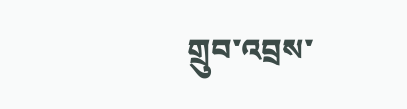གྲུབ་འབྲས་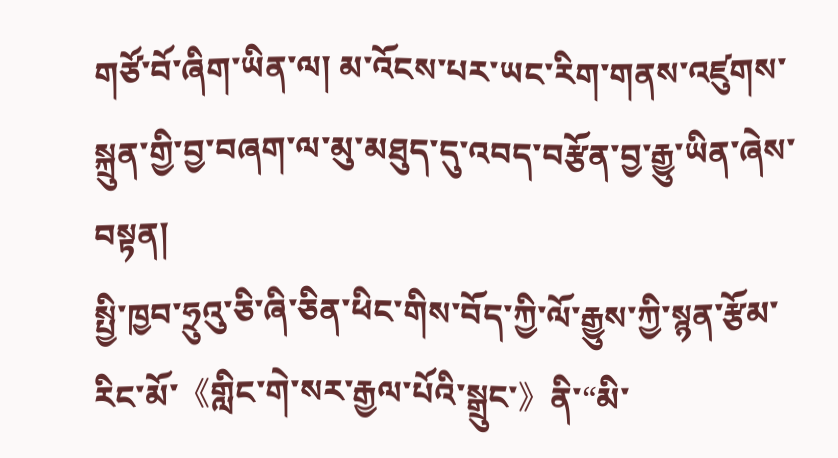གཙོ་བོ་ཞིག་ཡིན་ལ། མ་འོངས་པར་ཡང་རིག་གནས་འཛུགས་སྐྲུན་གྱི་བྱ་བཞག་ལ་མུ་མཐུད་དུ་འབད་བརྩོན་བྱ་རྒྱུ་ཡིན་ཞེས་བསྟན།
སྤྱི་ཁྱབ་ཧྲུའུ་ཅི་ཞི་ཅིན་ཕིང་གིས་བོད་ཀྱི་ལོ་རྒྱུས་ཀྱི་སྙན་རྩོམ་རིང་མོ་《གླིང་གེ་སར་རྒྱལ་པོའི་སྒྲུང་》ནི་“མི་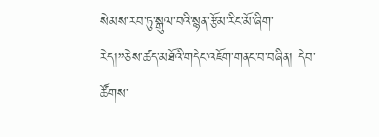སེམས་རབ་ཏུ་སྒུལ་བའི་སྙན་རྩོམ་རིང་མོ་ཞིག་རེད།”ཅེས་ཚད་མཐོའི་གདེང་འཇོག་གནང་བ་བཞིན། དེབ་ཚོགས་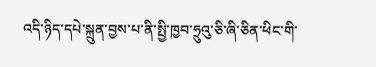འདི་ཉིད་དཔེ་སྐྲུན་བྱས་པ་ནི་སྤྱི་ཁྱབ་ཧྲུའུ་ཅི་ཞི་ཅིན་ཕིང་གི་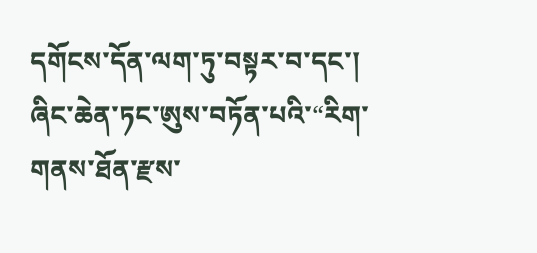དགོངས་དོན་ལག་ཏུ་བསྟར་བ་དང་། ཞིང་ཆེན་ཏང་ཨུས་བཏོན་པའི་“རིག་གནས་ཐོན་རྫས་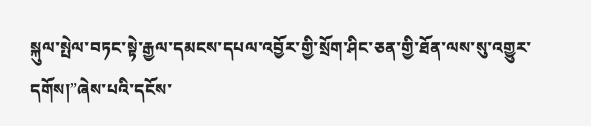སྐུལ་སྤེལ་བཏང་སྟེ་རྒྱལ་དམངས་དཔལ་འབྱོར་གྱི་སྲོག་ཤིང་ཅན་གྱི་ཐོན་ལས་སུ་འགྱུར་དགོས།”ཞེས་པའི་དངོས་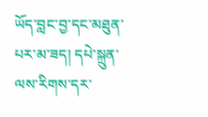ཡོད་བླང་བྱ་དང་མཐུན་པར་མ་ཟད། དཔེ་སྐྲུན་ལས་རིགས་དར་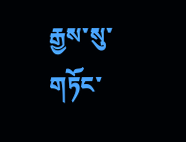རྒྱས་སུ་གཏོང་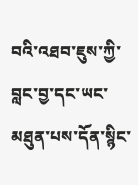བའི་འཐབ་ཇུས་ཀྱི་བླང་བྱ་དང་ཡང་མཐུན་པས་དོན་སྙིང་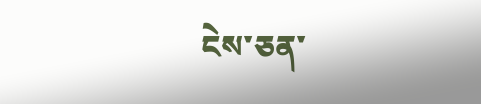ངེས་ཅན་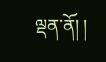ལྡན་ནོ། །